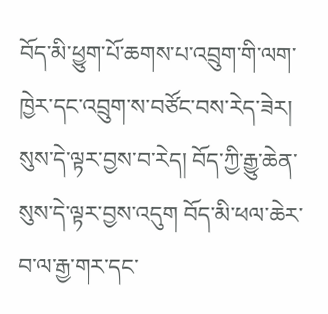བོད་མི་ཕྱུག་པོ་ཆགས་པ་འབྲུག་གི་ལག་ཁྱེར་དང་འབྲུག་ས་བཙོང་བས་རེད་ཟེར། སུས་དེ་ལྟར་བྱས་བ་རེད། བོད་ཀྱི་རྒྱུ་ཆེན་སུས་དེ་ལྟར་བྱས་འདུག བོད་མི་ཕལ་ཆེར་བ་ལ་རྒྱ་གར་དང་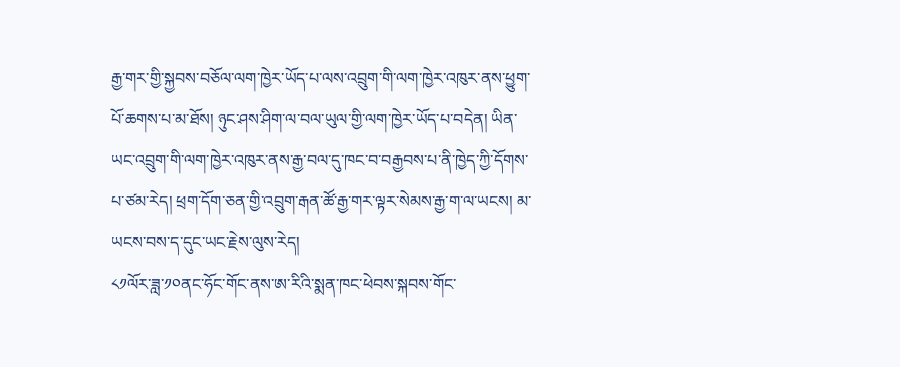རྒྱ་གར་གྱི་སྐྱབས་བཅོལ་ལག་ཁྱེར་ཡོད་པ་ལས་འབྲུག་གི་ལག་ཁྱེར་འཁུར་ནས་ཕྱུག་པོ་ཆགས་པ་མ་ཐོས། ཉུང་ཤས་ཤིག་ལ་བལ་ཡུལ་གྱི་ལག་ཁྱེར་ཡོད་པ་བདེན། ཡིན་ཡང་འབྲུག་གི་ལག་ཁྱེར་འཁུར་ནས་རྒྱ་བལ་དུ་ཁང་བ་བརྒྱབས་པ་ནི་ཁྱེད་ཀྱི་དོགས་པ་ཙམ་རེད། ཕྲག་དོག་ཅན་གྱི་འབྲུག་རྒན་ཚོ་རྒྱ་གར་ལྟར་སེམས་རྒྱ་ག་ལ་ཡངས། མ་ཡངས་བས་ད་དུང་ཡང་རྗེས་ལུས་རེད།
༨༡ལོར་ཟླ་༡༠ནང་ཧོང་གོང་ནས་ཨ་རིའི་སྨན་ཁང་ཕེབས་སྐབས་གོང་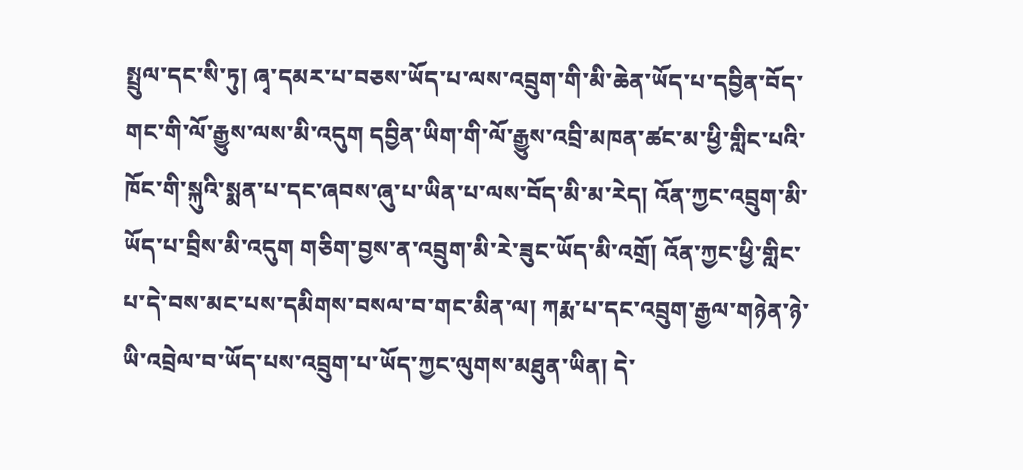སྤྲུལ་དང་སི་ཏུ། ཞྭ་དམར་པ་བཅས་ཡོད་པ་ལས་འབྲུག་གི་མི་ཆེན་ཡོད་པ་དབྱིན་བོད་གང་གི་ལོ་རྒྱུས་ལས་མི་འདུག དབྱིན་ཡིག་གི་ལོ་རྒྱུས་འབྲི་མཁན་ཚང་མ་ཕྱི་གླིང་པའི་ཁོང་གི་སྐུའི་སྨན་པ་དང་ཞབས་ཞུ་པ་ཡིན་པ་ལས་བོད་མི་མ་རེད། འོན་ཀྱང་འབྲུག་མི་ཡོད་པ་བྲིས་མི་འདུག གཅིག་བྱས་ན་འབྲུག་མི་རེ་ཟུང་ཡོད་མི་འགྲོ། འོན་ཀྱང་ཕྱི་གླིང་པ་དེ་བས་མང་པས་དམིགས་བསལ་བ་གང་མིན་ལ། ཀརྨ་པ་དང་འབྲུག་རྒྱལ་གཉེན་ཉེ་ཡི་འབྲེལ་བ་ཡོད་པས་འབྲུག་པ་ཡོད་ཀྱང་ལུགས་མཐུན་ཡིན། དེ་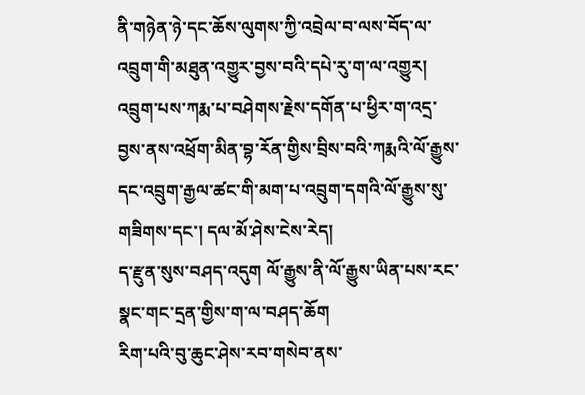ནི་གཉེན་ཉེ་དང་ཆོས་ལུགས་ཀྱི་འབྲེལ་བ་ལས་བོད་ལ་འབྲུག་གི་མཐུན་འགྱུར་བྱས་བའི་དཔེ་རུ་ག་ལ་འགྱུར།
འབྲུག་པས་ཀརྨ་པ་བཤེགས་རྗེས་དགོན་པ་ཕྱིར་ག་འདྲ་བྱས་ནས་འཕྲོག་མིན་བྷ་རོན་གྱིས་བྲིས་བའི་ཀརྨའི་ལོ་རྒྱུས་དང་འབྲུག་རྒྱལ་ཚང་གི་མག་པ་འབྲུག་དགའི་ལོ་རྒྱུས་སུ་གཟིགས་དང་། དལ་མོ་ཤེས་ངེས་རེད།
ད་རྫུན་སུས་བཤད་འདུག ལོ་རྒྱུས་ནི་ལོ་རྒྱུས་ཡིན་པས་རང་སྣང་གང་དྲན་གྱིས་ག་ལ་བཤད་ཆོག
རིག་པའི་བུ་ཆུང་ཤེས་རབ་གསེབ་ནས་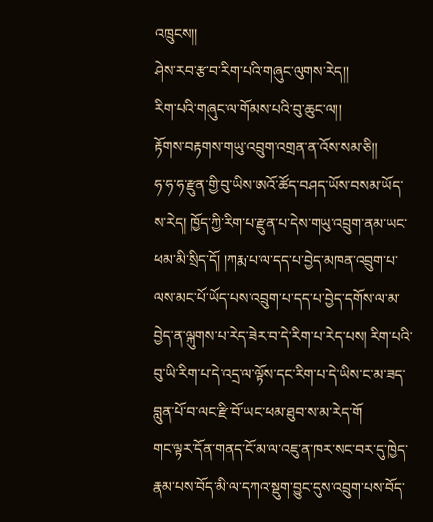འཁྲུངས།།
ཤེས་རབ་རྩ་བ་རིག་པའི་གཞུང་ལུགས་རེད།།
རིག་པའི་གཞུང་ལ་གོམས་པའི་བུ་ཆུང་ལ།།
རྟོགས་བརྟགས་གཡུ་འབྲུག་འགྲན་ན་འོས་སམ་ཅི།།
ཧ་ཧ་ཧ་རྫུན་གྱི་བུ་ཡིས་ཨའོ་ཚོད་བཤད་ཡོས་བསམ་ཡོད་ས་རེད། ཁྱོད་ཀྱི་རིག་པ་རྫུན་པ་དེས་གཡུ་འབྲུག་ནམ་ཡང་ཕམ་མི་སྲིད་དོ། །ཀརྨ་པ་ལ་དད་པ་བྱེད་མཁན་འབྲུག་པ་ལས་མང་པོ་ཡོད་པས་འབྲུག་པ་དད་པ་བྱེད་དགོས་ལ་མ་བྱེད་ན་ལྐུགས་པ་རེད་ཟེར་བ་དེ་རིག་པ་རེད་པས། རིག་པའི་བུ་ཡི་རིག་པ་དེ་འདྲ་ལ་ལྟོས་དང་རིག་པ་དེ་ཡིས་ང་མ་ཟད་བླུན་པོ་བ་ལང་རྫི་བོ་ཡང་ཕམ་ཐུབ་ས་མ་རེད་གོ
གང་ལྟར་དོན་གནད་ངོ་མ་ལ་འཇུ་ན་ཁར་སང་བར་དུ་ཁྱེད་རྣམ་པས་བོད་མི་ལ་དཀའ་སྡུག་བྱུང་དུས་འབྲུག་པས་བོད་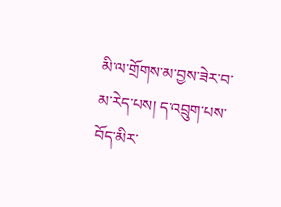མི་ལ་གྲོགས་མ་བྱས་ཟེར་བ་མ་རེད་པས། ད་འབྲུག་པས་བོད་མིར་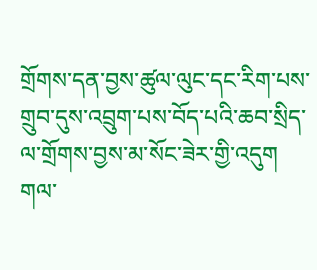གྲོགས་དན་བྱས་ཚུལ་ལུང་དང་རིག་པས་གྲུབ་དུས་འབྲུག་པས་བོད་པའི་ཆབ་སྲིད་ལ་གྲོགས་བྱས་མ་སོང་ཟེར་གྱི་འདུག གལ་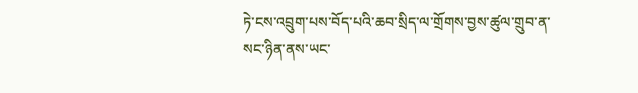ཏེ་ངས་འབྲུག་པས་བོད་པའི་ཆབ་སྲིད་ལ་གྲོགས་བྱས་ཚུལ་གྲུབ་ན་སང་ཉིན་ནས་ཡང་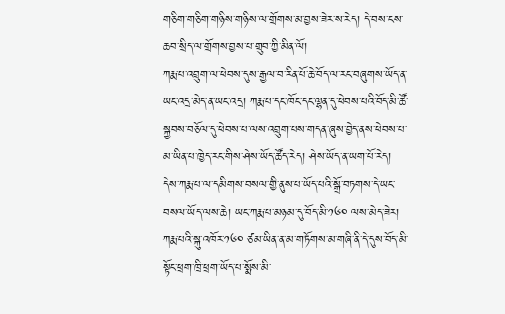གཅིག་གཅིག་གཉིས་གཉིས་ལ་གྲོགས་མ་བྱས་ཟེར་ས་རེད། དེ་བས་ངས་ཆབ་སྲིད་ལ་གྲོགས་བྱས་པ་གྲུབ་ཀྱི་མིན་ལོ།
ཀརྨ་པ་འབྲུག་ལ་ཕེབས་དུས་རྒྱལ་བ་རིན་པོ་ཆེ་བོད་ལ་རང་བཞུགས་ཡོད་ན་ཡང་འདྲ་མེད་ན་ཡང་འདྲ། ཀརྨ་པ་དང་ཁོང་དང་ལྷན་དུ་ཕེབས་པའི་བོད་མི་ཚོ་སྐྱབས་བཅོལ་དུ་ཕེབས་པ་ལས་འབྲུག་པས་གདན་ཞུས་བྱེད་ནས་ཕེབས་པ་མ་ཡིན་པ་ཁྱེད་རང་གིས་ཤེས་ཡོད་ཚོད་རེད། ཤེས་ཡོད་ན་ཡག་པོ་རེད། དེས་ཀརྨ་པ་ལ་དམིགས་བསལ་གྱི་ནུས་པ་ཡོད་པའི་སྒྲོ་བཏགས་དེ་ཡང་བསལ་ཡོད་ལས་ཆེ། ཡང་ཀརྨ་པ་མཉམ་དུ་བོད་མི་༡༦༠ ལས་མེད་ཟེར། ཀརྨ་པའི་སྐུ་འཁོར་༡༦༠ ཙམ་ཡིན་ན་མ་གཏོགས་མ་གཞི་ནི་དེ་དུས་བོད་མི་སྟོང་ཕྲག་ཁྲི་ཕྲག་ཡོད་པ་སྨོས་མི་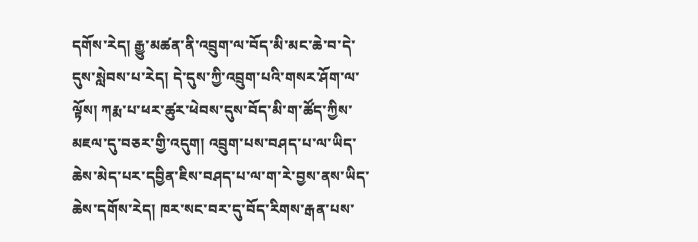དགོས་རེད། རྒྱུ་མཚན་ནི་འབྲུག་ལ་བོད་མི་མང་ཆེ་བ་དེ་དུས་སླེབས་པ་རེད། དེ་དུས་ཀྱི་འབྲུག་པའི་གསར་ཤོག་ལ་ལྟོས། ཀརྨ་པ་ཕར་ཚུར་ཕེབས་དུས་བོད་མི་ག་ཚོད་ཀྱིས་མཇལ་དུ་བཅར་གྱི་འདུག། འབྲུག་པས་བཤད་པ་ལ་ཡིད་ཆེས་མེད་པར་དབྱིན་ཇིས་བཤད་པ་ལ་ག་རེ་བྱས་ནས་ཡིད་ཆེས་དགོས་རེད། ཁར་སང་བར་དུ་བོད་རིགས་རྒན་པས་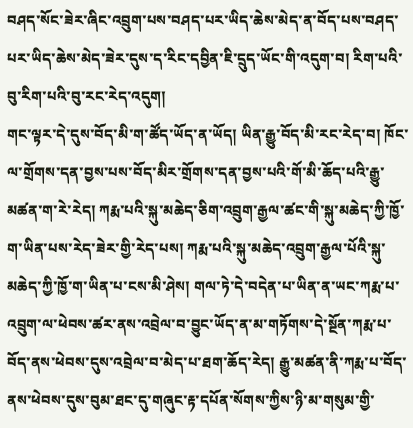བཤད་སོང་ཟེར་ཞིང་འབྲུག་པས་བཤད་པར་ཡིད་ཆེས་མེད་ན་བོད་པས་བཤད་པར་ཡིད་ཆེས་མེད་ཟེར་དུས་ད་རིང་དབྱིན་ཇི་དྲུད་ཡོང་གི་འདུག་བ། རིག་པའི་བུ་རིག་པའི་བུ་རང་རེད་འདུག།
གང་ལྟར་དེ་དུས་བོད་མི་ག་ཚོད་ཡོད་ན་ཡོད། ཡིན་རྒྱུ་བོད་མི་རང་རེད་བ། ཁོང་ལ་གྲོགས་དན་བྱས་པས་བོད་མིར་གྲོགས་དན་བྱས་པའི་གོ་མི་ཆོད་པའི་རྒྱུ་མཚན་ག་རེ་རེད། ཀརྨ་པའི་སྐུ་མཆེད་ཅིག་འབྲུག་རྒྱལ་ཚང་གི་སྐུ་མཆེད་ཀྱི་ཁྱོ་ག་ཡིན་པས་རེད་ཟེར་གྱི་རེད་པས། ཀརྨ་པའི་སྐུ་མཆེད་འབྲུག་རྒྱལ་པོའི་སྐུ་མཆེད་ཀྱི་ཁྱོ་ག་ཡིན་པ་ངས་མི་ཤེས། གལ་ཏེ་དེ་བདེན་པ་ཡིན་ན་ཡང་ཀརྨ་པ་འབྲུག་ལ་ཕེབས་ཚར་ནས་འབྲེལ་བ་བྱུང་ཡོད་ན་མ་གཏོགས་དེ་སྔོན་ཀརྨ་པ་བོད་ནས་ཕེབས་དུས་འབྲེལ་བ་མེད་པ་ཐག་ཆོད་རེད། རྒྱུ་མཚན་ནི་ཀརྨ་པ་བོད་ནས་ཕེབས་དུས་བུམ་ཐང་དུ་གཞུང་རྟ་དཔོན་སོགས་ཀྱིས་ཉི་མ་གསུམ་གྱི་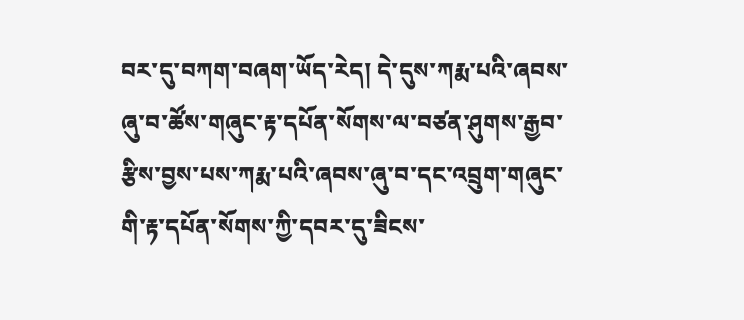བར་དུ་བཀག་བཞག་ཡོད་རེད། དེ་དུས་ཀརྨ་པའི་ཞབས་ཞུ་བ་ཚོས་གཞུང་རྟ་དཔོན་སོགས་ལ་བཙན་ཤུགས་རྒྱབ་རྩིས་བྱས་པས་ཀརྨ་པའི་ཞབས་ཞུ་བ་དང་འབྲུག་གཞུང་གི་རྟ་དཔོན་སོགས་ཀྱི་དབར་དུ་ཟིངས་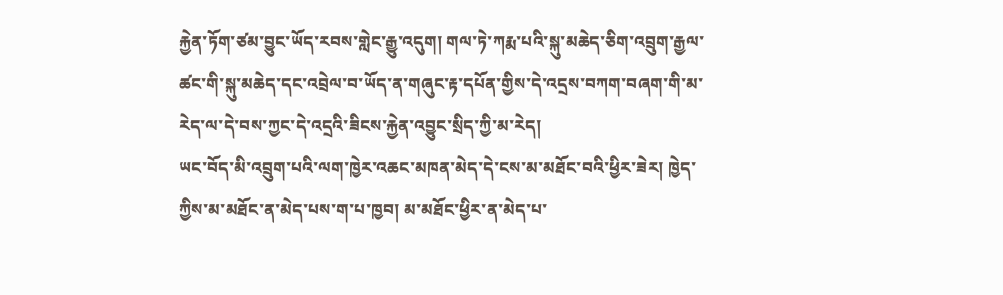རྐྱེན་ཏོག་ཙམ་བྱུང་ཡོད་རབས་གླེང་རྒྱུ་འདུག། གལ་ཏེ་ཀརྨ་པའི་སྐུ་མཆེད་ཅིག་འབྲུག་རྒྱལ་ཚང་གི་སྐུ་མཆེད་དང་འབྲེལ་བ་ཡོད་ན་གཞུང་རྟ་དཔོན་གྱིས་དེ་འདྲས་བཀག་བཞག་གི་མ་རེད་ལ་དེ་བས་ཀྱང་དེ་འདྲའི་ཟིངས་རྐྱེན་འབྱུང་སྲིད་ཀྱི་མ་རེད།
ཡང་བོད་མི་འབྲུག་པའི་ལག་ཁྱེར་འཆང་མཁན་མེད་དེ་ངས་མ་མཐོང་བའི་ཕྱིར་ཟེར། ཁྱེད་ཀྱིས་མ་མཐོང་ན་མེད་པས་ག་པ་ཁྱབ། མ་མཐོང་ཕྱིར་ན་མེད་པ་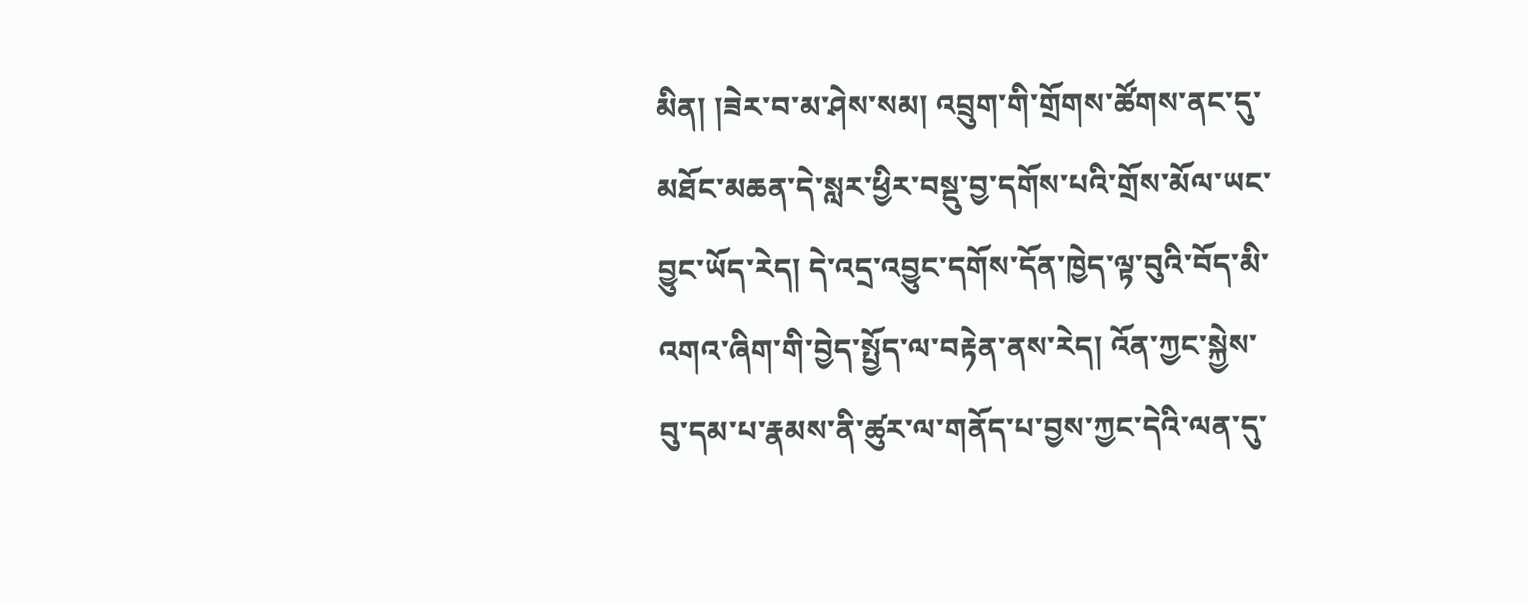མིན། །ཟེར་བ་མ་ཤེས་སམ། འབྲུག་གི་གྲོགས་ཚོགས་ནང་དུ་མཐོང་མཆན་དེ་སླར་ཕྱིར་བསྡུ་བྱ་དགོས་པའི་གྲོས་མོལ་ཡང་བྱུང་ཡོད་རེད། དེ་འདྲ་འབྱུང་དགོས་དོན་ཁྱེད་ལྟ་བུའི་བོད་མི་འགའ་ཞིག་གི་བྱེད་སྤྱོད་ལ་བརྟེན་ནས་རེད། འོན་ཀྱང་སྐྱེས་བུ་དམ་པ་རྣམས་ནི་ཚུར་ལ་གནོད་པ་བྱས་ཀྱང་དེའི་ལན་དུ་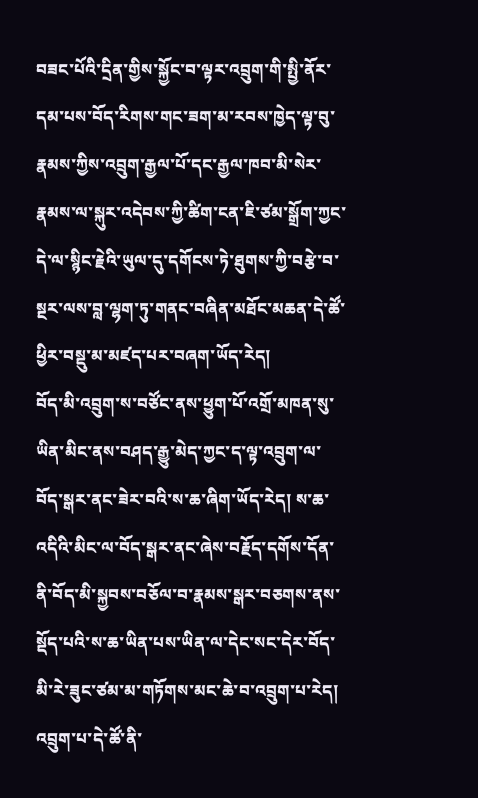བཟང་པོའི་དྲིན་གྱིས་སྐྱོང་བ་ལྟར་འབྲུག་གི་སྤྱི་ནོར་དམ་པས་བོད་རིགས་གང་ཟག་མ་རབས་ཁྱེད་ལྟ་བུ་རྣམས་ཀྱིས་འབྲུག་རྒྱལ་པོ་དང་རྒྱལ་ཁབ་མི་སེར་རྣམས་ལ་སྐུར་འདེབས་ཀྱི་ཚིག་ངན་ཇི་ཙམ་སྒྲོག་ཀྱང་དེ་ལ་སྙིང་རྗེའི་ཡུལ་དུ་དགོངས་ཏེ་ཐུགས་ཀྱི་བརྩེ་བ་སྔར་ལས་བླ་ལྷག་ཏུ་གནང་བཞིན་མཐོང་མཆན་དེ་ཚོ་ཕྱིར་བསྡུ་མ་མཛད་པར་བཞག་ཡོད་རེད།
བོད་མི་འབྲུག་ས་བཙོང་ནས་ཕྱུག་པོ་འགྲོ་མཁན་སུ་ཡིན་མིང་ནས་བཤད་རྒྱུ་མེད་ཀྱང་ད་ལྟ་འབྲུག་ལ་བོད་སྒར་ནང་ཟེར་བའི་ས་ཆ་ཞིག་ཡོད་རེད། ས་ཆ་འདིའི་མིང་ལ་བོད་སྒར་ནང་ཞེས་བརྗོད་དགོས་དོན་ནི་བོད་མི་སྐྱབས་བཅོལ་བ་རྣམས་སྒར་བཅགས་ནས་སྡོད་པའི་ས་ཆ་ཡིན་པས་ཡིན་ལ་དེང་སང་དེར་བོད་མི་རེ་ཟུང་ཙམ་མ་གཏོགས་མང་ཆེ་བ་འབྲུག་པ་རེད། འབྲུག་པ་དེ་ཚོ་ནི་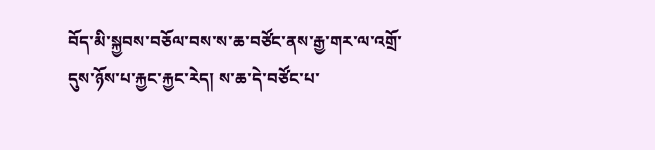བོད་མི་སྐྱབས་བཅོལ་བས་ས་ཆ་བཙོང་ནས་རྒྱ་གར་ལ་འགྲོ་དུས་ཉོས་པ་རྐྱང་རྐྱང་རེད། ས་ཆ་དེ་བཙོང་པ་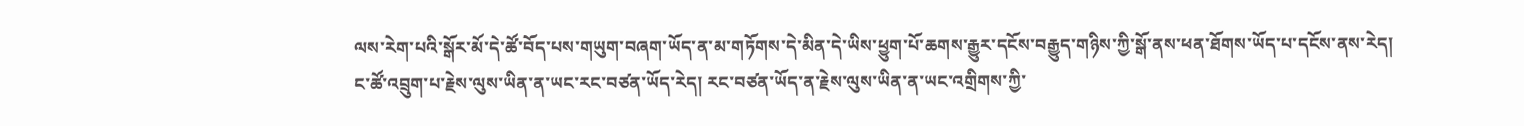ལས་རེག་པའི་སྒོར་མོ་དེ་ཚོ་བོད་པས་གཡུག་བཞག་ཡོད་ན་མ་གཏོགས་དེ་མིན་དེ་ཡིས་ཕྱུག་པོ་ཆགས་རྒྱུར་དངོས་བརྒྱུད་གཉིས་ཀྱི་སྒོ་ནས་ཕན་ཐོགས་ཡོད་པ་དངོས་ནས་རེད།
ང་ཚོ་འབྲུག་པ་རྗེས་ལུས་ཡིན་ན་ཡང་རང་བཙན་ཡོད་རེད། རང་བཙན་ཡོད་ན་རྗེས་ལུས་ཡིན་ན་ཡང་འགྲིགས་ཀྱི་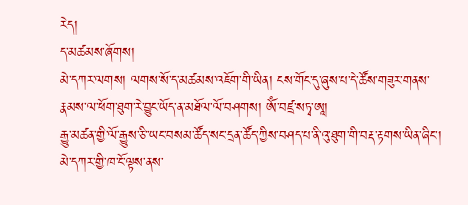རེད།
ད་མཚམས་ཞོགས།
མེ་དཀར་ལགས། ལགས་སོ་ད་མཚམས་འཇོག་གི་ཡིན། ངས་གོང་དུ་ཞུས་པ་དེ་ཚོས་གཟུར་གནས་རྣམས་ལ་ཕོག་ཐུག་རེ་བྱུང་ཡོད་ན་མཐོལ་ལོ་བཤགས། ཨོཾ་བཛྲ་སཏྭ་ཨཱ།
རྒྱུ་མཚན་གྱི་ལོ་རྒྱུས་ཅི་་ཡང་བསམ་ཚོད་སང་དྲན་ཚོད་ཀྱིས་བཤད་པ་ནི་འུ་ཐུག་གི་བརྡ་རྟགས་ཡིན་ཞིང་། མེ་དཀར་གྱི་ཁ་ངོ་ལྟས་ནས་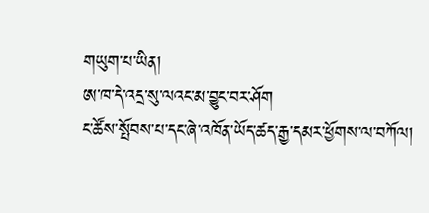གཡུག་པ་ཡིན།
ཨ་ཁ་དེ་འདྲ་སུ་ལའང་མ་བྱུང་བར་ཤོག
ང་ཚོས་སྤོབས་པ་དང་ཞེ་འཁོན་ཡོད་ཚད་རྒྱ་དམར་ཕྱོགས་ལ་བཀོལ།